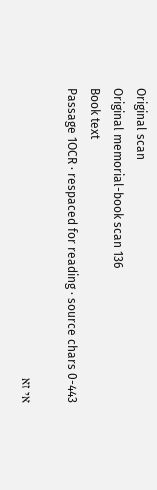Original scan
Original memorial-book scan 136
Book text
Passage 1OCR · respaced for reading · source chars 0-443

אי זא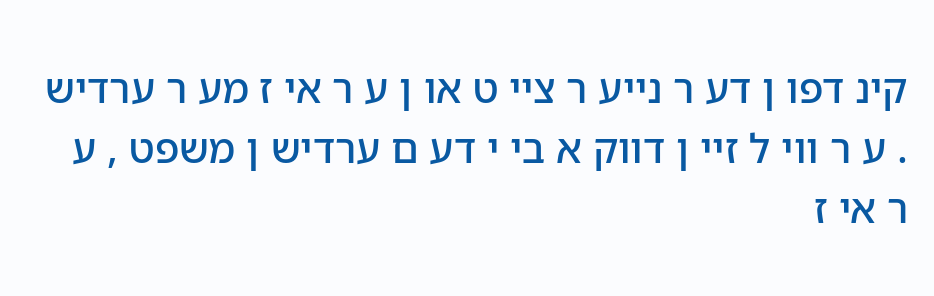קינ דפו ן דע ר נייע ר ציי ט או ן ע ר אי ז מע ר ערדיש . ע ר ווי ל זיי ן דווק א בי י דע ם ערדיש ן משפט , ע ר אי ז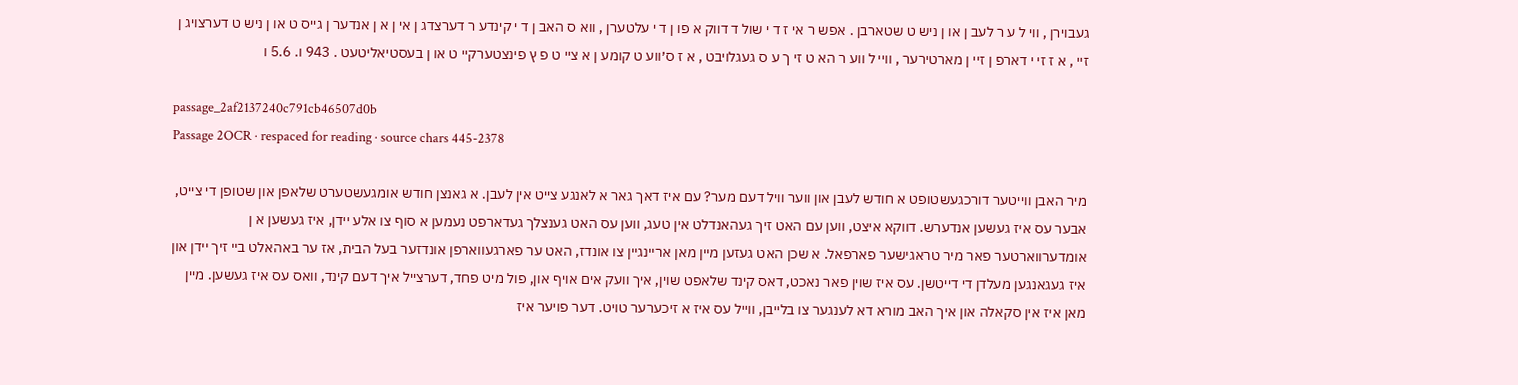געבוירן , ווי ל ע ר לעב ן או ן ניש ט שטארבן . אפש ר אי ז ד י שול ד דווק א פו ן ד י עלטערן , ווא ס האב ן ד י קינדע ר דערצדג ן אי ן א ן אנדער ן גייס ט או ן ניש ט דערצויג ן זיי , א ז זי י דארפ ן זיי ן מארטירער , וויי ל ווע ר הא ט זי ך ע ס געגלויבט , א ז ס׳ווע ט קומע ן א ציי ט פ ץ פינצטערקיי ט או ן בעסטיאליטעט . 943 ו. 5.6 ו

passage_2af2137240c791cb46507d0b
Passage 2OCR · respaced for reading · source chars 445-2378

מיר האבן ווייטער דורכגעשטופט א חודש לעבן און ווער וויל דעם מער? עם איז דאך גאר א לאנגע צייט אין לעבן. א גאנצן חודש אומגעשטערט שלאפן און שטופן די צייט, אבער עס איז געשען אנדערש. דווקא איצט, ווען עם האט זיך געהאנדלט אין טעג, ווען עס האט גענצלך געדארפט נעמען א סוף צו אלע יידן, איז געשען א ן אומדערווארטער פאר מיר טראגישער פארפאל. א שכן האט געזען מיין מאן אריינגיין צו אונדז, האט ער פארגעווארפן אונדזער בעל הבית, אז ער באהאלט ביי זיך יידן און איז געגאנגען מעלדן די דייטשן. עס איז שוין פאר נאכט, דאס קינד שלאפט שוין, איך וועק אים אויף און, פול מיט פחד, דערצייל איך דעם קינד, וואס עס איז געשען. מיין מאן איז אין סקאלה און איך האב מורא דא לענגער צו בלייבן, ווייל עס איז א זיכערער טויט. דער פויער איז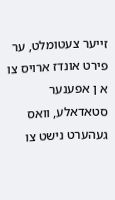זייער צעטומלט, ער פירט אונדז ארויס צו א ן אפענער סטאדאלע, וואס געהערט נישט צו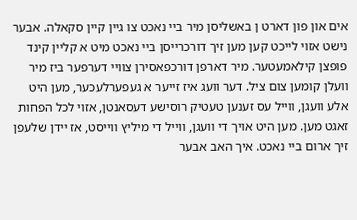אים און פון דארט ן באשליסן מיר ביי נאכט צו גיין קיין סקאלה. אבער נישט אזוי לייכט קען מען זיך דורכרייסן ביי נאכט מיט א קליין קינד פופצן קילאמעטער. מיר דארפן דורכפאסירן צוויי דערפער ביז מיר וועלן קומען צום ציל. דער וועג איז זייער א געפערלעכער, מען היט אלע וועגן, ווייל עס זענען טעטיק רוסישע דעסאנטן, אזוי לכל הפחות זאגט מען. מען היט אויך די וועגן, ווייל די מיליץ ווייסט, אז יידן שלעפן זיך ארום ביי נאכט. איך האב אבער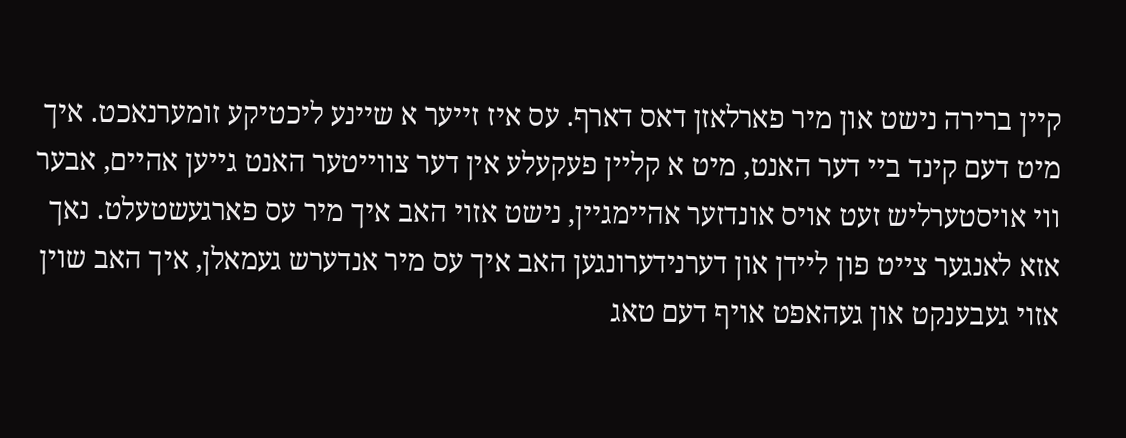קיין ברירה נישט און מיר פארלאזן דאס דארף. עס איז זייער א שיינע ליכטיקע זומערנאכט. איך מיט דעם קינד ביי דער האנט, מיט א קליין פעקעלע אין דער צווייטער האנט גייען אהיים, אבער ווי אויסטערליש זעט אויס אונדזער אהיימגיין, נישט אזוי האב איך מיר עס פארגעשטעלט. נאך אזא לאנגער צייט פון ליידן און דערנידערונגען האב איך עס מיר אנדערש געמאלן, איך האב שוין אזוי געבענקט און געהאפט אויף דעם טאג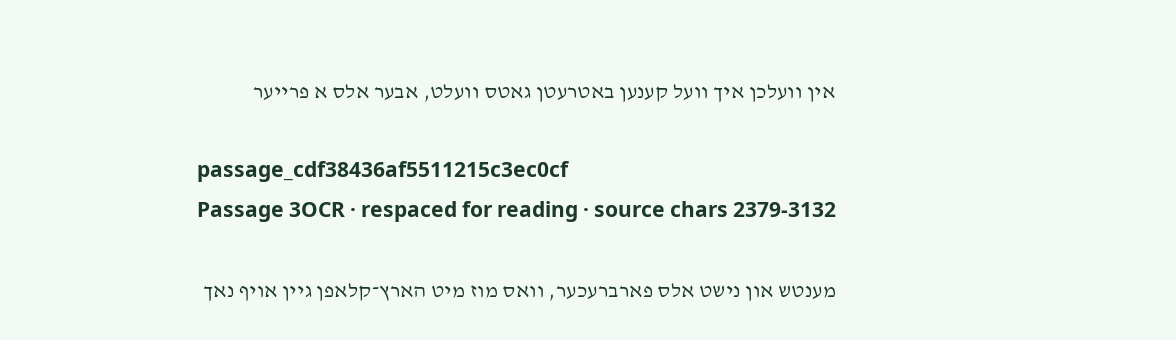אין וועלכן איך וועל קענען באטרעטן גאטס וועלט, אבער אלס א פרייער

passage_cdf38436af5511215c3ec0cf
Passage 3OCR · respaced for reading · source chars 2379-3132

מענטש און נישט אלס פארברעכער, וואס מוז מיט הארץ־קלאפן גיין אויף נאך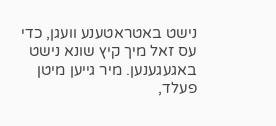נישט באטראטענע וועגן, כדי עס זאל מיך קיץ שונא נישט באגעגענען. מיר גייען מיטן פעלד,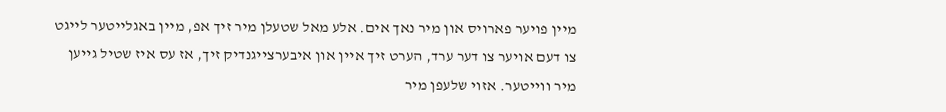מיין פויער פארויס און מיר נאך אים. אלע מאל שטעלן מיר זיך אפ, מיין באגלייטער לייגט צו דעם אויער צו דער ערד, הערט זיך איין און איבערצייגנדיק זיך, אז עס איז שטיל גייען מיר ווייטער. אזוי שלעפן מיר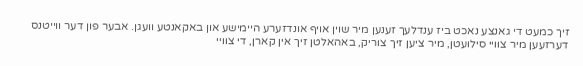זיך כמעט די גאנצע נאכט ביז ענדלעך זענען מיר שוין אויף אונדזערע היימישע און באקאנטע וועגן. אבער פון דער ווייטנס דערזעען מיר צוויי סילועטן, מיר ציען זיך צוריק, באהאלטן זיך אין קארן, די צוויי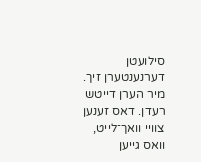סילועטן דערנענטערן זיך. מיר הערן דייטש רעדן. דאס זענען צוויי וואך־לייט, וואס גייען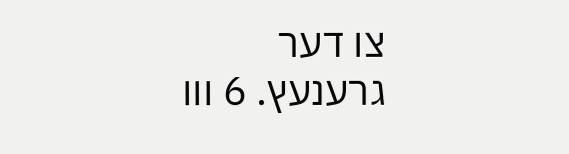צו דער גרענעץ. 6 ווו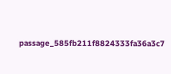passage_585fb211f8824333fa36a3c7